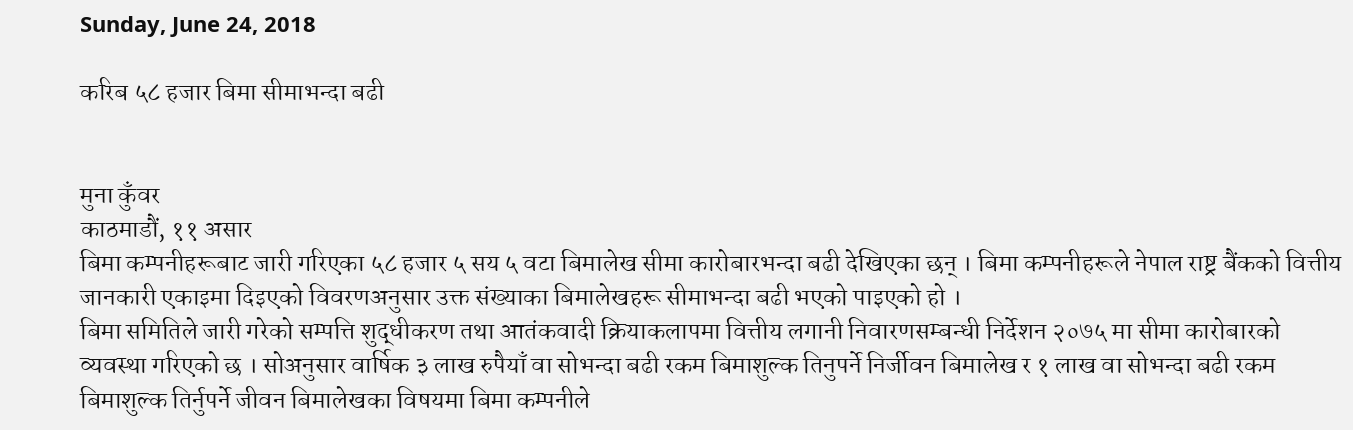Sunday, June 24, 2018

करिब ५८ हजार बिमा सीमाभन्दा बढी


मुना कुँवर
काठमाडौं, ११ असार
बिमा कम्पनीहरूबाट जारी गरिएका ५८ हजार ५ सय ५ वटा बिमालेख सीमा कारोबारभन्दा बढी देखिएका छन् । बिमा कम्पनीहरूले नेपाल राष्ट्र बैंकको वित्तीय जानकारी एकाइमा दिइएको विवरणअनुसार उक्त संख्याका बिमालेखहरू सीमाभन्दा बढी भएको पाइएको हो ।
बिमा समितिले जारी गरेको सम्पत्ति शुद्धीकरण तथा आतंकवादी क्रियाकलापमा वित्तीय लगानी निवारणसम्बन्धी निर्देशन २०७५ मा सीमा कारोबारको व्यवस्था गरिएको छ । सोअनुसार वार्षिक ३ लाख रुपैयाँ वा सोभन्दा बढी रकम बिमाशुल्क तिनुपर्ने निर्जीवन बिमालेख र १ लाख वा सोभन्दा बढी रकम बिमाशुल्क तिर्नुपर्ने जीवन बिमालेखका विषयमा बिमा कम्पनीले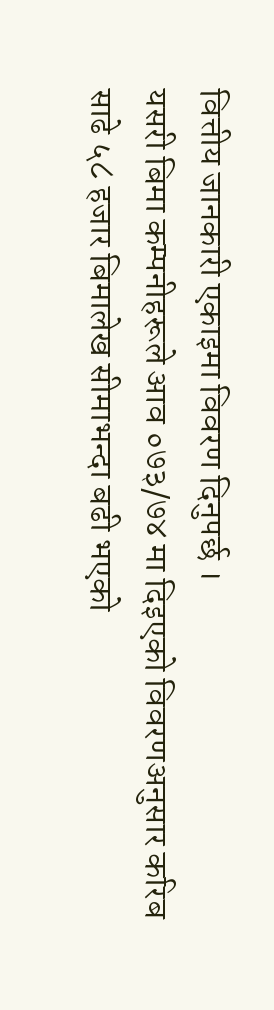वित्तीय जानकारी एकाइमा विवरण दिनुपर्छ ।
यसरी बिमा कम्पनीहरूले आव ०७३/७४ मा दिइएको विवरणअनुसार करिब साढे ५८ हजार बिमालेख सीमाभन्दा बढी भएको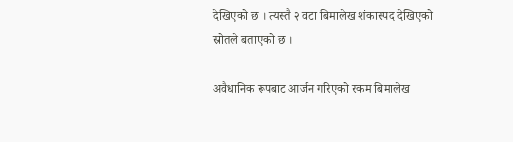देखिएको छ । त्यस्तै २ वटा बिमालेख शंकास्पद देखिएको स्रोतले बताएको छ ।

अवैधानिक रूपबाट आर्जन गरिएको रकम बिमालेख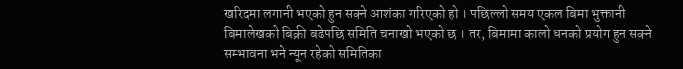खरिदमा लगानी भएको हुन सक्ने आशंका गरिएको हो । पछिल्लो समय एकल बिमा भुक्तानी बिमालेखको बिक्री बढेपछि समिति चनाखो भएको छ । तर, बिमामा कालो धनको प्रयोग हुन सक्ने सम्भावना भने न्यून रहेको समितिका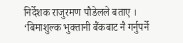निर्देशक राजुरमण पौडेलले बताए । ‘बिमाशुल्क भुक्तानी बैंकबाट नै गर्नुपर्ने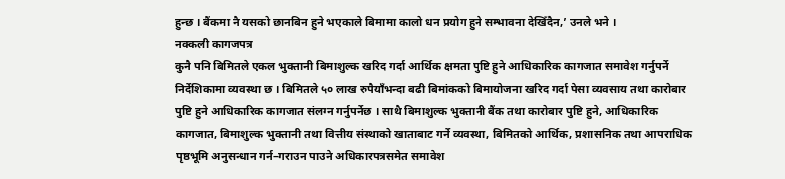हुन्छ । बैंकमा नै यसको छानबिन हुने भएकाले बिमामा कालो धन प्रयोग हुने सम्भावना देखिँदैन,’ उनले भने ।
नक्कली कागजपत्र
कुनै पनि बिमितले एकल भुक्तानी बिमाशुल्क खरिद गर्दा आर्थिक क्षमता पुष्टि हुने आधिकारिक कागजात समावेश गर्नुपर्ने निर्देशिकामा व्यवस्था छ । बिमितले ५० लाख रुपैयाँभन्दा बढी बिमांकको बिमायोजना खरिद गर्दा पेसा व्यवसाय तथा कारोबार पुष्टि हुने आधिकारिक कागजात संलग्न गर्नुपर्नेछ । साथै बिमाशुल्क भुक्तानी बैंक तथा कारोबार पुष्टि हुने, आधिकारिक कागजात, बिमाशुल्क भुक्तानी तथा वित्तीय संस्थाको खाताबाट गर्ने व्यवस्था, बिमितको आर्थिक, प्रशासनिक तथा आपराधिक पृष्ठभूमि अनुसन्धान गर्न–गराउन पाउने अधिकारपत्रसमेत समावेश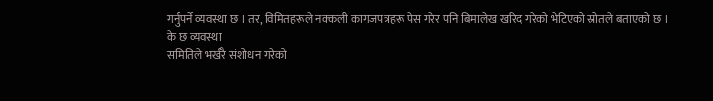गर्नुपर्ने व्यवस्था छ । तर, विमितहरूले नक्कली कागजपत्रहरू पेस गरेर पनि बिमालेख खरिद गरेको भेटिएको स्रोतले बताएको छ ।
के छ व्यवस्था
समितिले भर्खरै संशोधन गरेको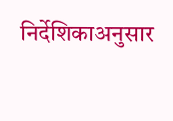निर्देशिकाअनुसार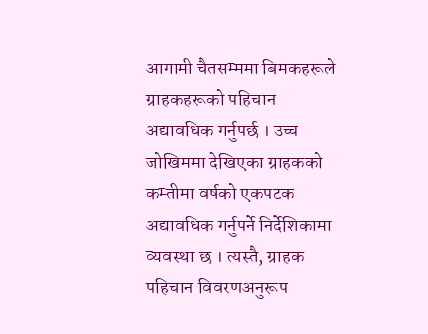आगामी चैतसम्ममा बिमकहरूले ग्राहकहरूको पहिचान अद्यावधिक गर्नुपर्छ । उच्च जोखिममा देखिएका ग्राहकको कम्तीमा वर्षको एकपटक अद्यावधिक गर्नुपर्ने निर्देशिकामा व्यवस्था छ । त्यस्तै, ग्राहक पहिचान विवरणअनुरूप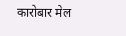कारोबार मेल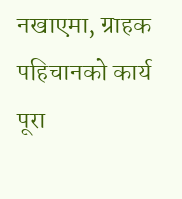नखाएमा, ग्राहक पहिचानको कार्य पूरा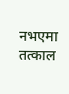नभएमा तत्काल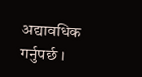अद्यावधिक गर्नुपर्छ ।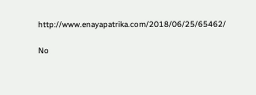http://www.enayapatrika.com/2018/06/25/65462/

No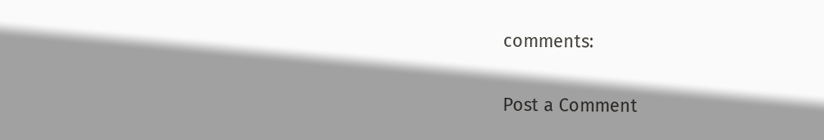comments:

Post a Comment